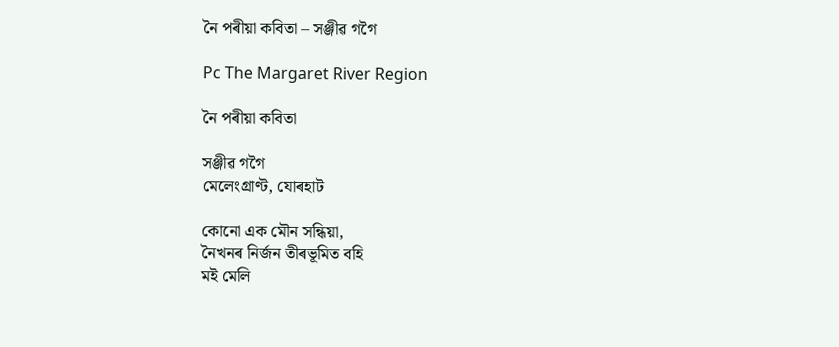নৈ পৰীয়া কবিতা – সঞ্জীৱ গগৈ

Pc The Margaret River Region

নৈ পৰীয়া কবিতা

সঞ্জীৱ গগৈ
মেলেংগ্ৰাণ্ট, যোৰহাট

কোনো এক মৌন সন্ধিয়া,
নৈখনৰ নিৰ্জন তীৰভূমিত বহি
মই মেলি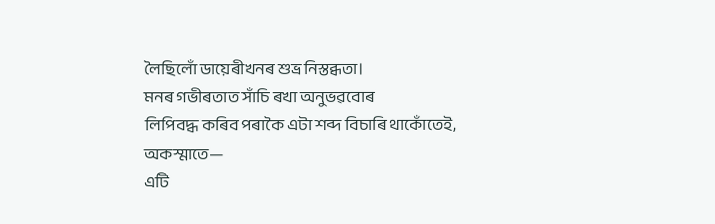লৈছিলোঁ ডায়েৰীখনৰ শুভ্ৰ নিস্তব্ধতা।
মনৰ গভীৰতাত সাঁচি ৰখা অনুভৱবোৰ
লিপিবদ্ধ কৰিব পৰাকৈ এটা শব্দ বিচাৰি থাকোঁতেই,
অকস্মাতে—
এটি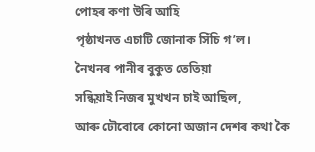পোহৰ কণা উৰি আহি
পৃষ্ঠাখনত এচাটি জোনাক সিঁচি গ’ল।
নৈখনৰ পানীৰ বুকুত তেতিয়া
সন্ধিয়াই নিজৰ মুখখন চাই আছিল,
আৰু ঢৌবোৰে কোনো অজান দেশৰ কথা কৈ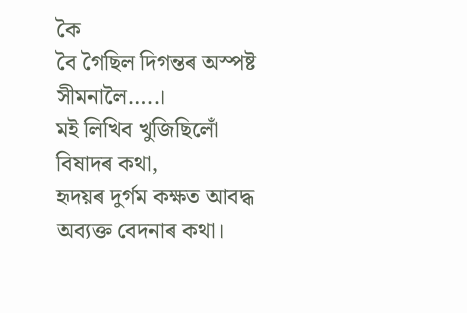কৈ
বৈ গৈছিল দিগন্তৰ অস্পষ্ট সীমনালৈ…..।
মই লিখিব খুজিছিলোঁ
বিষাদৰ কথা,
হৃদয়ৰ দুৰ্গম কক্ষত আবদ্ধ
অব্যক্ত বেদনাৰ কথা।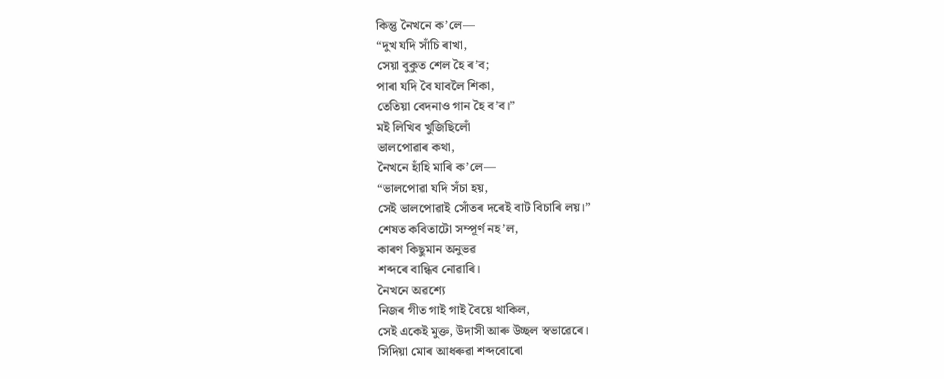কিন্তু নৈখনে ক’লে—
“দুখ যদি সাঁচি ৰাখা,
সেয়া বুকুত শেল হৈ ৰ’ব;
পাৰা যদি বৈ যাবলৈ শিকা,
তেতিয়া বেদনাও গান হৈ ব’ব।”
মই লিখিব খুজিছিলোঁ
ভালপোৱাৰ কথা,
নৈখনে হাঁহি মাৰি ক’লে—
“ভালপোৱা যদি সঁচা হয়,
সেই ভালপোৱাই সোঁতৰ দৰেই বাট বিচাৰি লয়।”
শেষত কবিতাটো সম্পূৰ্ণ নহ’ল,
কাৰণ কিছুমান অনুভৱ
শব্দৰে বান্ধিব নোৱাৰি।
নৈখনে অৱশ্যে
নিজৰ গীত গাই গাই বৈয়ে থাকিল,
সেই একেই মুক্ত, উদাসী আৰু উচ্ছল স্বভাৱেৰে।
সিদিয়া মোৰ আধৰুৱা শব্দবোৰো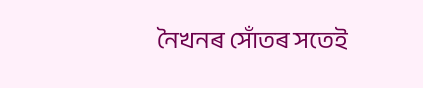নৈখনৰ সোঁতৰ সতেই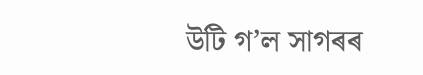উটি গ’ল সাগৰৰ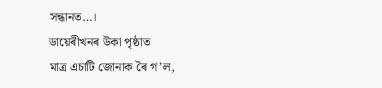সন্ধানত…।
ডায়েৰীখনৰ উকা পৃষ্ঠাত
মাত্ৰ এচাটি জোনাক ৰৈ গ’ল,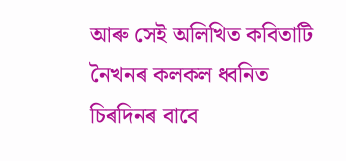আৰু সেই অলিখিত কবিতাটি
নৈখনৰ কলকল ধ্বনিত
চিৰদিনৰ বাবে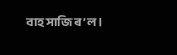বাহ সাজি ৰ’ল।